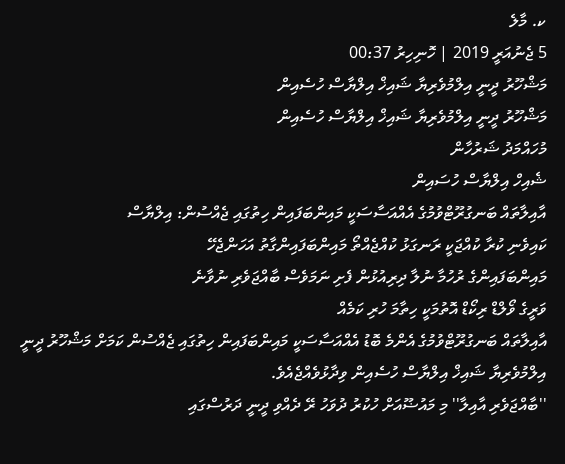ކ. މާލެ
5 ޖެނުއަރީ 2019 | ހޮނިހިރު 00:37
މަޝްހޫރު ދީނީ އިލްމުވެރިޔާ ޝައިޚް އިލްޔާސް ހުސެއިން
މަޝްހޫރު ދީނީ އިލްމުވެރިޔާ ޝައިޚް އިލްޔާސް ހުސެއިން
މުހައްމަދު ޝަރުހާން
ޝެއިހް އިލްޔާސް ހުސައިން
އާއިލާތައް ބަނގުރޫޓްވުމުގެ އެއްއަސާސަކީ މައިންބަފައިން ހިތުގައި ޖެއްސުން: އިލްޔާސް
ކައިވެނި ކުރާ ކުއްޖަކީ ރަނގަޅު ކުއްޖެއްތޯ މައިންބަފައިންގާތު އަހަންޖެހޭ
މައިންބަފައިންގެ ރުހުމާ ނުލާ ދިރިއުޅުން ފެށި ނަމަވެސް ބާއްޖަވެރި ނުވާނެ
ވަރީގެ ވޯލްޑް ރިކޯޑް އޮތުމަކީ ހިތާމަ ހުރި ކަމެއް
އާއިލާތައް ބަނގުރޫޓްވުމުގެ އެންމެ ބޮޑު އެއްއަސާސަކީ މައިންބަފައިން ހިތުގައި ޖެއްސުން ކަމަށް މަޝްހޫރު ދީނީ އިލްމުވެރިޔާ ޝައިޚް އިލްޔާސް ހުސެއިން ވިދާޅުވެއްޖެއެވެ.
''ބާއްޖަވެރި އާއިލާ'' މި މައުޟޫއަށް ހުކުރު ދުވަހު ރޭ ދެއްވި ދީނީ ދަރުސްގައި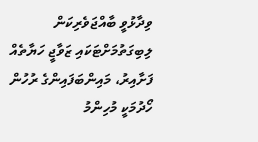ވިދާޅުވީ ބާއްޖަވެރިކަން ލިބިގަތުމަށްޓަކައި ޒަވާޖީ ހަޔާތެއް ފަށާއިރު، މައިންބަފައިންގެ ރުހުން ހޯދުމަކީ މުހިންމު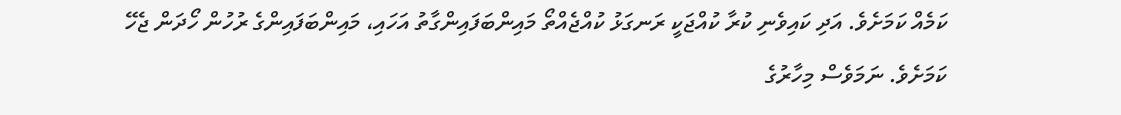ކަމެއް ކަމަށެވެ. އަދި ކައިވެނި ކުރާ ކުއްޖަކީ ރަނގަޅު ކުއްޖެއްތޯ މައިންބަފައިންގާތު އަހައި، މައިންބަފައިންގެ ރުހުން ހޯދަން ޖެހޭ ކަމަށެވެ. ނަމަވެސް މިހާރުގެ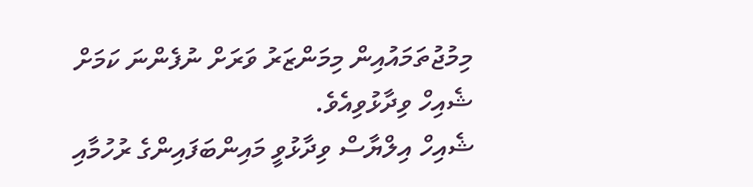މިމުޖުތަމައުއިން މިމަންޒަރު ވަރަށް ނުފެންނަ ކަމަށް ޝެއިހް ވިދާޅުވިއެވެ.
ޝެއިހް އިލްޔާސް ވިދާޅުވީ މައިންބަފައިންގެ ރުހުމާއި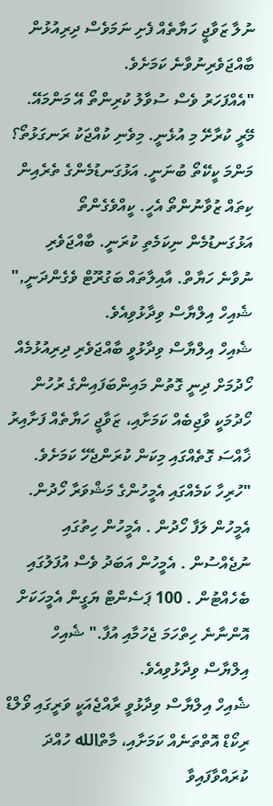ނުލާ ޒަވާޖީ ހަޔާތެއް ފެށި ނަމަވެސް ދިރިއުޅުން ބާއްޖަވެރިނުވާނެ ކަމަށެވެ.
"އެއްފަހަރު ވެސް ސުވާލު ކުރިންތޯ އޭ މަންމައޭ. މޭރީ ކުރާށޭ މި އުޅެނީ. މިވެނި ކުއްޖަކު ރަނގަޅުތޯ؟ މަންމަ ކީކޭތޯ ބުނަނީ. އަޅުގަނޑުމެންގެ ތެރެއިން ކިތައް ޒުވާނުންތޯ އެހީ. ކީއްވެގެންތޯ އަޅުގަނޑުމެން ނިކަމެތި ކުރަނީ. ބާއްޖަވެރި ނުވާނެ ހަޔާތް. އާއިލާތައް ބަގުރޫޓް ވެގެންދަނީ," ޝެއިހް އިލްޔާސް ވިދާޅުވިއެވެ.
ޝެއިހް އިލްޔާސް ވިދާޅުވީ ބާއްޖަވެރި ދިރިއުޅުމެއް ހޯދުމަށް ދިނީ ގޮތުން މައިންބަފައިންގެ ރުހުން ހޯދުމަކީ ވާޖިބެއް ކަމަށާއި، ޒަވާޖީ ހަޔާތެއް ފަށާއިރު ޚާއްސަ ގޮތެއްގައި މިކަން ކުރަންޖެހޭ ކަމަށެވެ.
"ހުރިހާ ކަމެއްގައި އެމީހުންގެ މަޝްވަރާ ހޯދުން. އެމީހުން ލަފާ ހޯދުން . އެމީހުން ހިތުގައި ނުޖެއްސުން . އެމީހުން އަބަދު ވެސް އުފަލުގައި ބެހެއްޓުން . 100 ޕަސެންޓް ޔަގީން އެމީހަކަށް އޮންނާނެ ހިތްހަމަ ޖެހުމާއި އުފާ." ޝެއިހް އިލްޔާސް ވިދާޅުވިއެވެ.
ޝެއިހް އިލްޔާސް ވިދާޅުވީ ރާއްޖެއަކީ ވަރީގައި ވޯލްޑް ރިކޯޑް އޮތްތަނެއް ކަމަށާއި، މާތްالله ހުއްދަ ކުރައްވާފައިވާ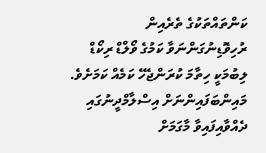ކަންތައްތަކުގެ ތެރެއިން ރުހިވޮޑިނުގަންނަވާ ކަމުގެ ވޯލްޑް ރިކޯޑް ލިބުމަކީ ހިތާމަ ކުރަންޖެހޭ ކަމެއް ކަމަށެވެ.
މައިންބަފައިންނަށް އިސްލާމްދީނުގައި ދެއްވާއިފައިވާ މާގަމަށް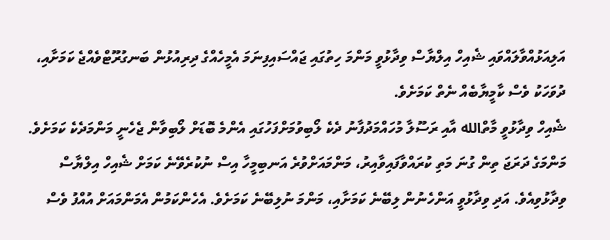އަލިއަޅުއްވާލައްވައި ޝެއިހް އިލްޔާސް ވިދާޅުވީ މަންމަ ހިތުގައި ޖައްސައިފިނަމަ އެމީހެއްގެ ދިރިއުޅުން ބަނގުރޫޓްވެއްޖެ ކަމަށާއި، ދުވަހަކު ވެސް ކާމީޔާބެއް ނެތް ކަމަށެވެ.
ޝެއިހް ވިދާޅުވީ މާތްالله އާއި ރަސޫލާ މުހައްމަދުފާނު ދެކެ ލޯބިވުމަށްފަހުގައި އެންމެ ބޮޑަށް ލޯބިވާން ޖެހެނީ މަންމަދެކެ ކަމަށެވެ. މަންމަގެ ދަރަޖަ ތިން ގުނަ މަތި ކުރައްވާފައިވާއިރު، މަންމައަށްވުރެ އަނބިމީހާ އިސް ނުކުރެވޭނެ ކަމަށް ޝެއިހް އިލްޔާސް ވިދާޅުވިއެވެ. އަދި ވިދާޅުވީ އަންހެނުން ލިބޭނެ ކަމަށާއި، މަންމަ ނުލިބޭނެ ކަމަށެވެ. އެހެންކަމުން އެމަންމައަށް އުއްފު ވެސް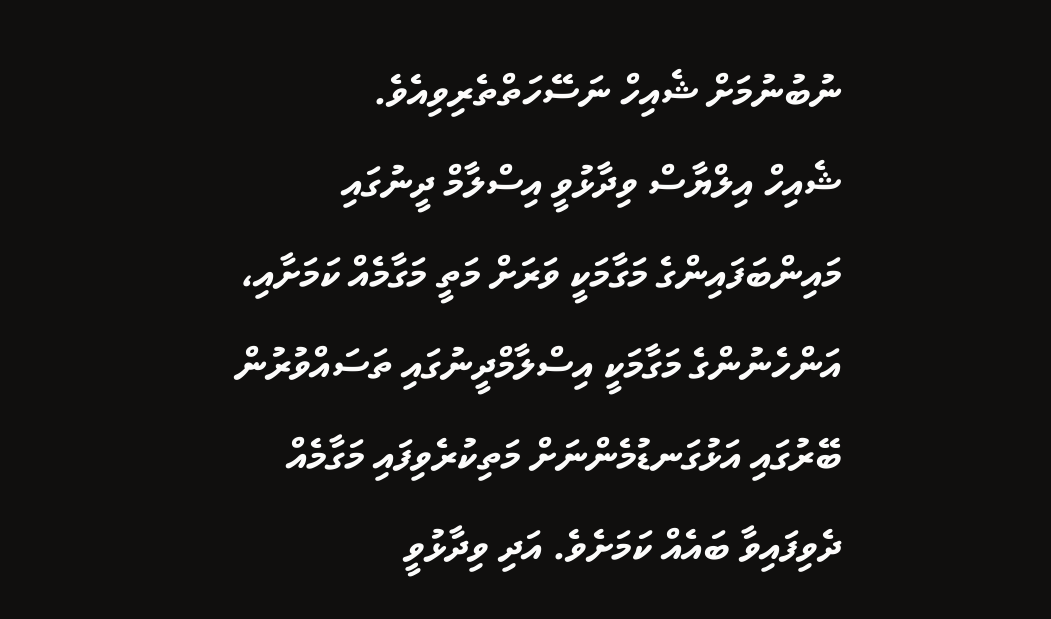ނުބުނުމަށް ޝެއިހް ނަސޭހަތްތެރިވިއެވެ.
ޝެއިހް އިލްޔާސް ވިދާޅުވީ އިސްލާމް ދީނުގައި މައިންބަފައިންގެ މަގާމަކީ ވަރަށް މަތީ މަގާމެއް ކަމަށާއި، އަންހެނުންގެ މަގާމަކީ އިސްލާމްދީނުގައި ތަސައްވުރުން ބޭރުގައި އަޅުގަނޑުމެންނަށް މަތިކުރެވިފައި މަގާމެއް ދެވިފައިވާ ބައެއް ކަމަށެވެ. އަދި ވިދާޅުވީ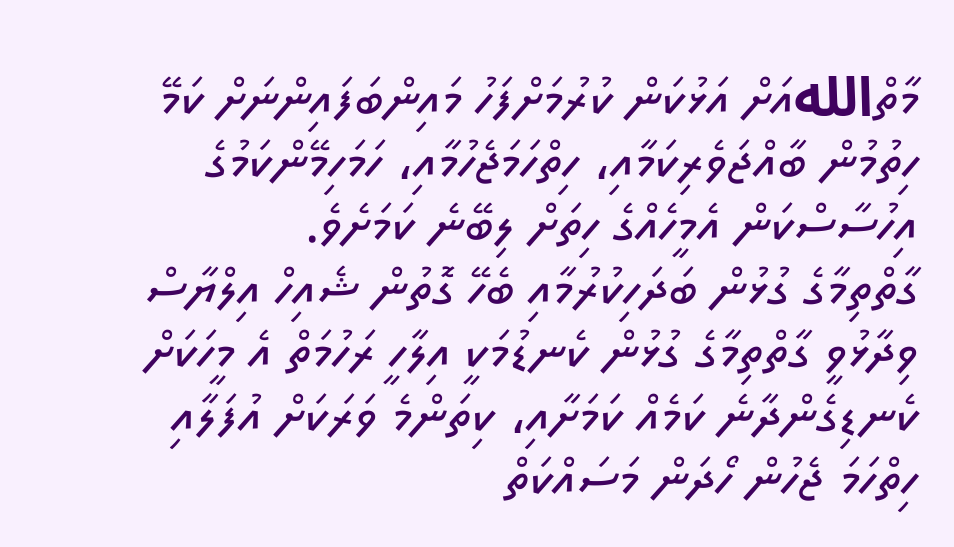މާތްاللهއަށް އަޅުކަން ކުރުމަށްފަހު މައިންބަފައިންނަށް ކަމޭ ހިތުމުން ބާއްޖަވެރިކަމާއި، ހިތްހަމަޖެހުމާއި، ހަމަހިމޭންކަމުގެ އިހުސާސްކަން އެމީހެއްގެ ހިތަށް ލިބޭނެ ކަމަށެވެ.
ގާތްތިމާގެ ގުޅުން ބަދަހިކުރުމާއި ބެހޭ ގޮތުން ޝެއިހް އިލްޔާސް ވިދާޅުވީ ގާތްތިމާގެ ގުޅުން ކެނޑުމަކީ އިލާހީ ރަހުމަތް އެ މީހަކަށް ކެނޑިގެންދާނެ ކަމެއް ކަމަށާއި، ކިތަންމެ ވަރަކަށް އުފަލާއި ހިތްހަމަ ޖެހުން ހޯދަން މަސައްކަތް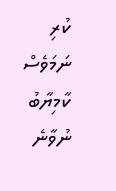ކުރި ނަމަވެސް ކާމިޔާބު ނުވާނެ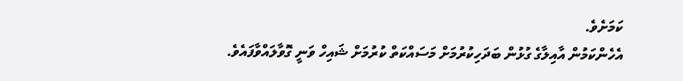ކަމަށެވެ.
އެހެންކަމުން އާއިލާގެ ގުޅުން ބަދަހިކުރުމަށް މަސައްކަތް ކުރުމަށް ޝައިހް ވަނީ ގޮވާލައްވާފައެވެ.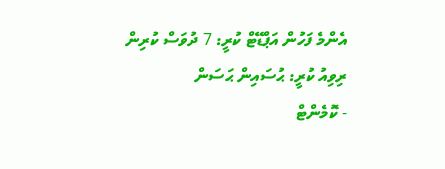އެންމެ ފަހުން އަޕްޑޭޓް ކުރީ: 7 ދުވަސް ކުރިން
ރިވިއު ކުރީ: ޙުސައިން ޙަސަން
- ކޮމެންޓް